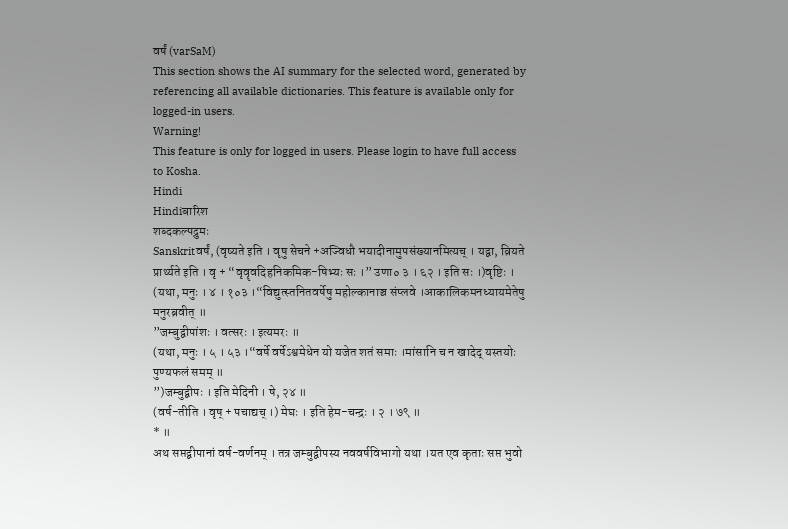वर्षं (varSaM)
This section shows the AI summary for the selected word, generated by referencing all available dictionaries. This feature is available only for logged-in users.
Warning!
This feature is only for logged in users. Please login to have full access to Kosha.
Hindi
Hindiबारिश
शब्दकल्पद्रुमः
Sanskritवर्षं, (वृष्यते इति । वृषु सेचने +अज्विधौ भयादीनामुपसंख्यानमित्यच् । यद्वा, व्रियते प्रार्थ्यते इति । वृ + “वृवॄवदिहनिकमिक-षिभ्यः सः ।” उणा० ३ । ६२ । इति सः ।)वृष्टिः । (यथा, मनुः । ४ । १०३ ।“विद्युत्स्तनितवर्षेषु महोल्कानाञ्च संप्लवे ।आकालिकमनध्यायमेतेषु मनुरब्रवीत् ॥
”जम्बुद्वीपांशः । वत्सरः । इत्यमरः ॥
(यथा, मनुः । ५ । ५३ ।“वर्षे वर्षेऽश्वमेधेन यो यजेत शतं समाः ।मांसानि च न खादेद् यस्तयोः पुण्यफलं समम् ॥
”)जम्बुद्बीपः । इति मेदिनी । षे, २४ ॥
(वर्ष-तीति । वृष् + पचाद्यच् ।) मेघः । इति हेम-चन्द्रः । २ । ७९ ॥
* ॥
अथ सप्तद्बीपानां वर्ष-वर्णनम् । तत्र जम्बुद्वीपस्य नववर्षविभागो यथा ।यत एव कृताः सप्त भुवो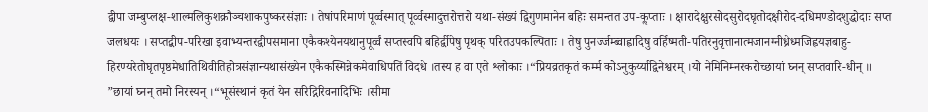द्वीपा जम्बुप्लक्ष-शाल्मलिकुशक्रौञ्चशाकपुष्करसंज्ञाः । तेषांपरिमाणं पूर्व्वस्मात् पूर्व्वस्मादुत्तरोत्तरो यथा-संख्यं द्विगुणमानेन बहिः समन्तत उप-कॢप्ताः । क्षारादेक्षुरसोदसुरोदघृतोदक्षीरोद-दधिमण्डोदशुद्धोदाः सप्त जलधयः । सप्तद्बीप-परिखा इवाभ्यन्तरद्वीपसमाना एकैकश्येनयथानुपूर्व्वं सप्तस्वपि बहिर्द्वीपेषु पृथक् परितउपकल्पिताः । तेषु पुनर्ज्जम्ब्वाह्वादिषु वर्हिष्मती-पतिरनुवृत्तानात्मजानग्नीध्रेध्मजिह्वयज्ञबाहु-हिरण्यरेतोघृतपृष्ठमेधातिथिवीतिहोत्रसंज्ञान्यथासंख्येन एकैकस्मिन्नेकमेवाधिपतिं विदधे ।तस्य ह वा एते श्लोकाः ।“प्रियव्रतकृतं कर्म्म कोऽनुकुर्य्याद्विनेश्वरम् ।यो नेमिनिम्नरकरोच्छायां घ्नन् सप्तवारि-धीन् ॥
”छायां घ्नन् तमो निरस्यन् ।“भूसंस्थानं कृतं येन सरिद्गिरिवनादिभिः ।सीमा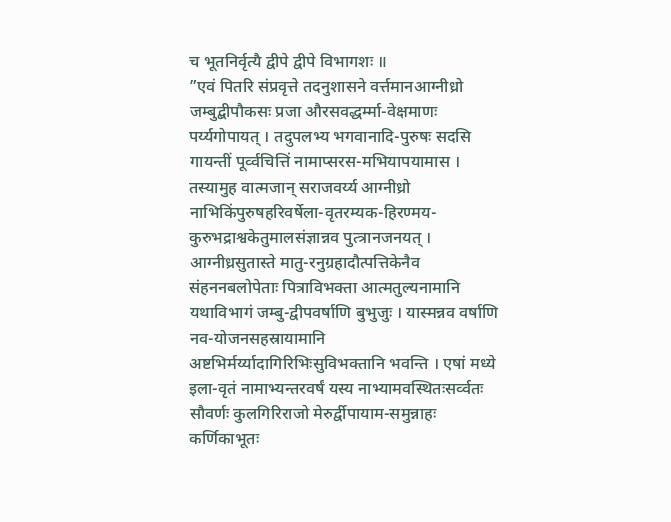च भूतनिर्वृत्यै द्वीपे द्वीपे विभागशः ॥
”एवं पितरि संप्रवृत्ते तदनुशासने वर्त्तमानआग्नीध्रो जम्बुद्बीपौकसः प्रजा औरसवद्धर्म्मा-वेक्षमाणः पर्य्यगोपायत् । तदुपलभ्य भगवानादि-पुरुषः सदसि गायन्तीं पूर्व्वचित्तिं नामाप्सरस-मभियापयामास । तस्यामुह वात्मजान् सराजवर्य्य आग्नीध्रो नाभिकिंपुरुषहरिवर्षेला-वृतरम्यक-हिरण्मय-कुरुभद्राश्वकेतुमालसंज्ञान्नव पुत्त्रानजनयत् । आग्नीध्रसुतास्ते मातु-रनुग्रहादौत्पत्तिकेनैव संहननबलोपेताः पित्राविभक्ता आत्मतुल्यनामानि यथाविभागं जम्बु-द्वीपवर्षाणि बुभुजुः । यास्मन्नव वर्षाणि नव-योजनसहस्रायामानि अष्टभिर्मर्य्यादागिरिभिःसुविभक्तानि भवन्ति । एषां मध्ये इला-वृतं नामाभ्यन्तरवर्षं यस्य नाभ्यामवस्थितःसर्व्वतः सौवर्णः कुलगिरिराजो मेरुर्द्वीपायाम-समुन्नाहः कर्णिकाभूतः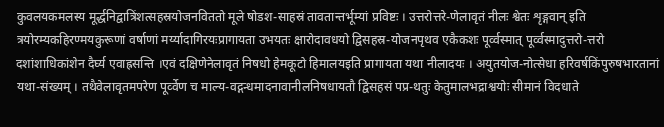कुवलयकमलस्य मूर्द्धनिद्वात्रिंशत्सहस्रयोजनविततो मूले षोडश-साहस्रं तावतान्तर्भूम्यां प्रविष्टः । उत्तरोत्तरे-णेलावृतं नीलः श्वेतः शृङ्गवान् इति त्रयोरम्यकहिरण्मयकुरूणां वर्षाणां मर्य्यादागिरयःप्रागायता उभयतः क्षारोदावधयो द्विसहस्र-योजनपृथव एकैकशः पूर्व्वस्मात् पूर्व्वस्मादुत्तरो-त्तरो दशांशाधिकांशेन दैर्घ्य एवाह्रसन्ति ।एवं दक्षिणेनेलावृतं निषधो हेमकूटो हिमालयइति प्रागायता यथा नीलादयः । अयुतयोज-नोत्सेधा हरिवर्षकिंपुरुषभारतानां यथा-संख्यम् । तथैवेलावृतमपरेण पूर्व्वेण च माल्य-वद्गन्धमादनावानीलनिषधायतौ द्विसहसं पप्र-थतुः केतुमालभद्राश्वयोः सीमानं विदधाते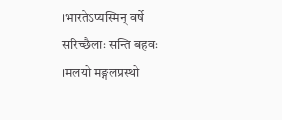।भारतेऽप्यस्मिन् वर्षे सरिच्छैलाः सन्ति बहवः ।मलयो मङ्गलप्रस्थो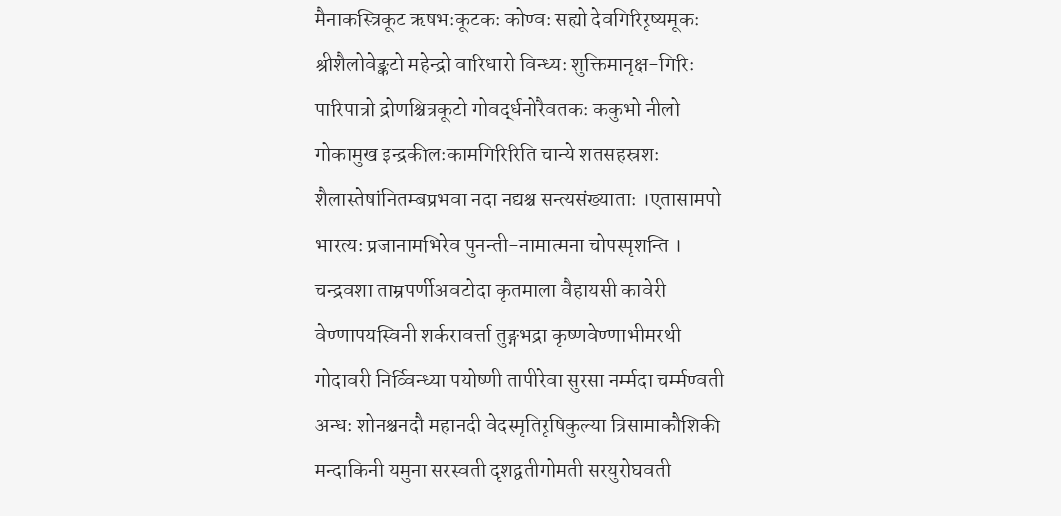मैनाकस्त्रिकूट ऋषभःकूटकः कोण्वः सह्यो देवगिरिरृष्यमूकः श्रीशैलोवेङ्कटो महेन्द्रो वारिधारो विन्ध्यः शुक्तिमानृक्ष-गिरिः पारिपात्रो द्रोणश्चित्रकूटो गोवर्द्धनोरैवतकः ककुभो नीलो गोकामुख इन्द्रकीलःकामगिरिरिति चान्ये शतसहस्रशः शैलास्तेषांनितम्बप्रभवा नदा नद्यश्च सन्त्यसंख्याताः ।एतासामपो भारत्यः प्रजानामभिरेव पुनन्ती-नामात्मना चोपस्पृशन्ति । चन्द्रवशा ताम्रपर्णीअवटोदा कृतमाला वैहायसी कावेरी वेण्णापयस्विनी शर्करावर्त्ता तुङ्गभद्रा कृष्णवेण्णाभीमरथी गोदावरी निर्व्विन्ध्या पयोष्णी तापीरेवा सुरसा नर्म्मदा चर्म्मण्वती अन्धः शोनश्चनदौ महानदी वेदस्मृतिरृषिकुल्या त्रिसामाकौशिकी मन्दाकिनी यमुना सरस्वती दृशद्वतीगोमती सरयुरोघवती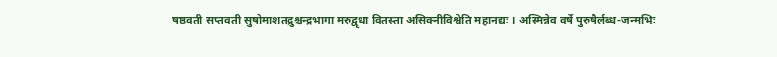षष्ठवती सप्तवती सुषोमाशतद्रुश्चन्द्रभागा मरुद्वृधा वितस्ता असिक्नीविश्वेति महानद्यः । अस्मिन्नेव वर्षे पुरुषैर्लब्ध-जन्मभिः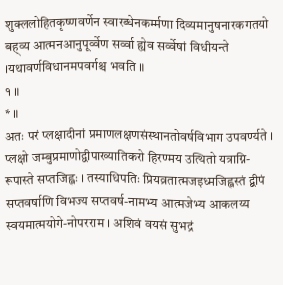शुक्ललोहितकृष्णवर्णेन स्वारब्धेनकर्म्मणा दिव्यमानुषनारकगतयो बह्व्य आत्मनआनुपूर्व्वेण सर्व्वा ह्येव सर्व्वेषां विधीयन्ते ।यथावर्णविधानमपवर्गश्च भवति ॥
१ ॥
* ॥
अतः परं प्लक्षादीनां प्रमाणलक्षणसंस्थानतोवर्षविभाग उपवर्ण्यते । प्लक्षो जम्बुप्रमाणोद्वीपाख्यातिकरो हिरण्मय उत्थितो यत्राग्नि-रूपास्ते सप्तजिह्वः । तस्याधिपतिः प्रियव्रतात्मजइध्मजिह्वस्तं द्बीपं सप्तवर्षाणि विभज्य सप्तवर्ष-नामभ्य आत्मजेभ्य आकलय्य स्वयमात्मयोगे-नोपरराम । अशिवं वयसं सुभद्रं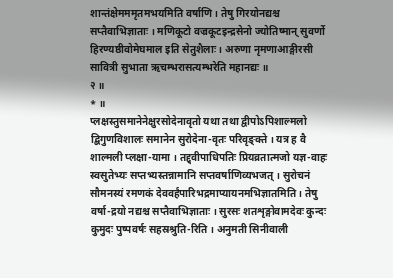शान्तंक्षेमममृतमभयमिति वर्षाणि । तेषु गिरयोनद्यश्च सप्तैवाभिज्ञाताः । मणिकूटो वज्रकूटइन्द्रसेनो ज्योतिष्मान् सुवर्णो हिरण्यष्ठीवोमेघमाल इति सेतुशैलाः । अरुणा नृमणाआङ्गीरसी सावित्री सुभाता ऋचम्भरासत्यम्भरेति महानद्यः ॥
२ ॥
* ॥
प्लक्षस्तुसमानेनेक्षुरसोदेनावृतो यथा तथा द्वीपोऽपिशाल्मलो द्बिगुणविशालः समानेन सुरोदेना-वृतः परिवृङ्क्ते । यत्र ह वै शाल्मली प्लक्षा-यामा । तद्द्वीपाधिपतिः प्रियव्रतात्मजो यज्ञ-वाहः स्वसुतेभ्यः सप्तभ्यस्तन्नामानि सप्तवर्षाणिव्यभजत् । सुरोचनं सौमनस्यं रमणकं देववर्हंपारिभद्रमाप्यायनमभिज्ञातमिति । तेषु वर्षा-द्रयो नद्यश्च सप्तैवाभिज्ञाताः । सुरसः शतशृङ्गोवामदेवः कुन्दः कुमुदः पुष्पवर्षः सहस्रश्रुति-रिति । अनुमती सिनीवाली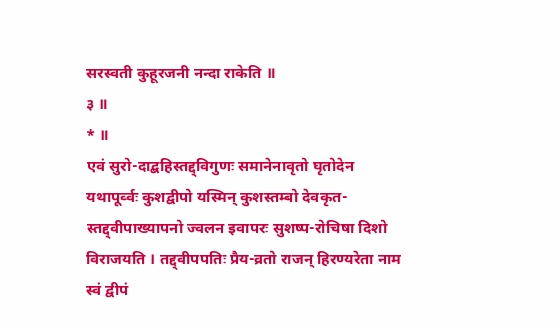सरस्वती कुहूरजनी नन्दा राकेति ॥
३ ॥
* ॥
एवं सुरो-दाद्बहिस्तद्द्विगुणः समानेनावृतो घृतोदेन यथापूर्व्वः कुशद्वीपो यस्मिन् कुशस्तम्बो देवकृत-स्तद्द्वीपाख्यापनो ज्वलन इवापरः सुशष्प-रोचिषा दिशो विराजयति । तद्द्वीपपतिः प्रैय-व्रतो राजन् हिरण्यरेता नाम स्वं द्वीपं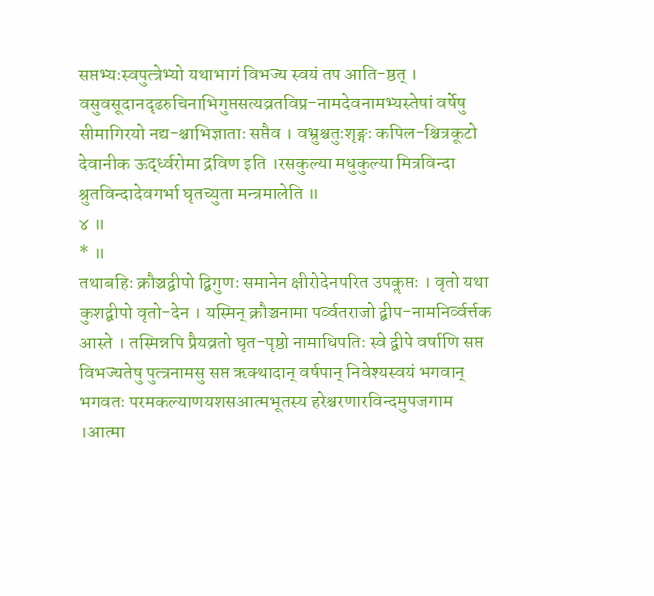सप्तभ्यःस्वपुत्त्रेभ्यो यथाभागं विभज्य स्वयं तप आति-ष्ठत् । वसुवसूदानदृढरुचिनाभिगुप्तसत्यव्रतविप्र-नामदेवनामभ्यस्तेषां वर्षेषु सीमागिरयो नद्य-श्चाभिज्ञाताः सप्तैव । वभ्रुश्चतुःशृङ्गः कपिल-श्चित्रकूटो देवानीक ऊर्द्ध्वरोमा द्रविण इति ।रसकुल्या मधुकुल्या मित्रविन्दा श्रुतविन्दादेवगर्भा घृतच्युता मन्त्रमालेति ॥
४ ॥
* ॥
तथाबहिः क्रौञ्चद्वीपो द्बिगुणः समानेन क्षीरोदेनपरित उपकॢप्तः । वृतो यथा कुशद्बीपो वृतो-देन । यस्मिन् क्रौञ्चनामा पर्व्वतराजो द्बीप-नामनिर्व्वर्त्तक आस्ते । तस्मिन्नपि प्रैयव्रतो घृत-पृष्ठो नामाधिपतिः स्वे द्वीपे वर्षाणि सप्त विभज्यतेषु पुत्त्रनामसु सप्त ऋक्थादान् वर्षपान् निवेश्यस्वयं भगवान् भगवतः परमकल्याणयशसआत्मभूतस्य हरेश्चरणारविन्दमुपजगाम ।आत्मा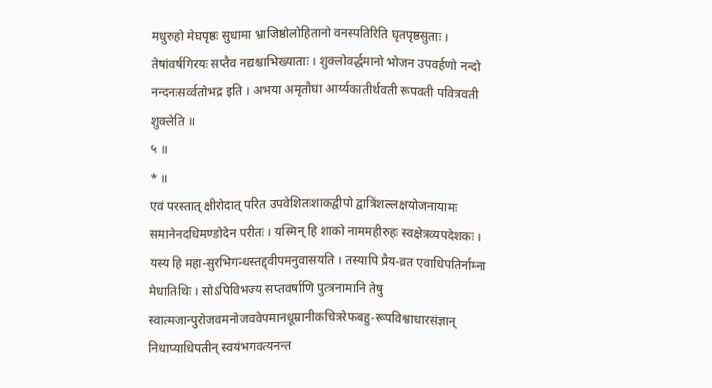मधुरुहो मेघपृष्ठः सुधामा भ्राजिष्ठोलोहितानो वनस्पतिरिति घृतपृष्ठसुताः । तेषांवर्षगिरयः सप्तैव नद्यश्चाभिख्याताः । शुक्लोवर्द्धमानो भोजन उपवर्हणो नन्दो नन्दनःसर्व्वतोभद्र इति । अभया अमृतौघा आर्य्यकातीर्थवती रूपवती पवित्रवती शुक्लेति ॥
५ ॥
* ॥
एवं परस्तात् क्षीरोदात् परित उपवेशितःशाकद्वीपो द्वात्रिंशल्लक्षयोजनायामः समानेनदधिमण्डोदेन परीतः । यस्मिन् हि शाको नाममहीरुहः स्वक्षेत्रव्यपदेशकः । यस्य हि महा-सुरभिगन्धस्तद्द्वीपमनुवासयति । तस्यापि प्रैय-व्रत एवाधिपतिर्नाम्ना मेधातिथिः । सोऽपिविभज्य सप्तवर्षाणि पुत्त्रनामानि तेषु स्वात्मजान्पुरोजवमनोजववेपमानधूम्रानीकचित्ररेफबहु-रूपविश्वाधारसंज्ञान् निधाप्याधिपतीन् स्वयंभगवत्यनन्त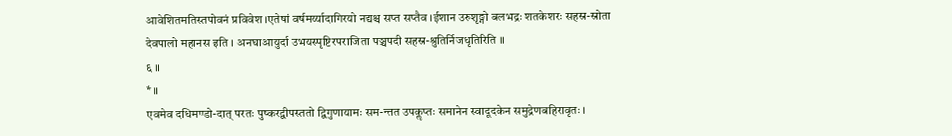आवेशितमतिस्तपोवनं प्रविवेश ।एतेषां वर्षमर्य्यादागिरयो नद्यश्च सप्त सप्तैव ।ईशान उरुशृङ्गो बलभद्रः शतकेशरः सहस्र-स्रोता देवपालो महानस इति । अनघाआयुर्दा उभयस्पृष्टिरपराजिता पञ्चपदी सहस्र-श्रुतिर्निजधृतिरिति ॥
६ ॥
* ॥
एवमेव दधिमण्डो-दात् परतः पुष्करद्वीपस्ततो द्विगुणायामः सम-न्तत उपकॢप्तः समानेन स्वादूदकेन समुद्रेणबहिरावृतः ।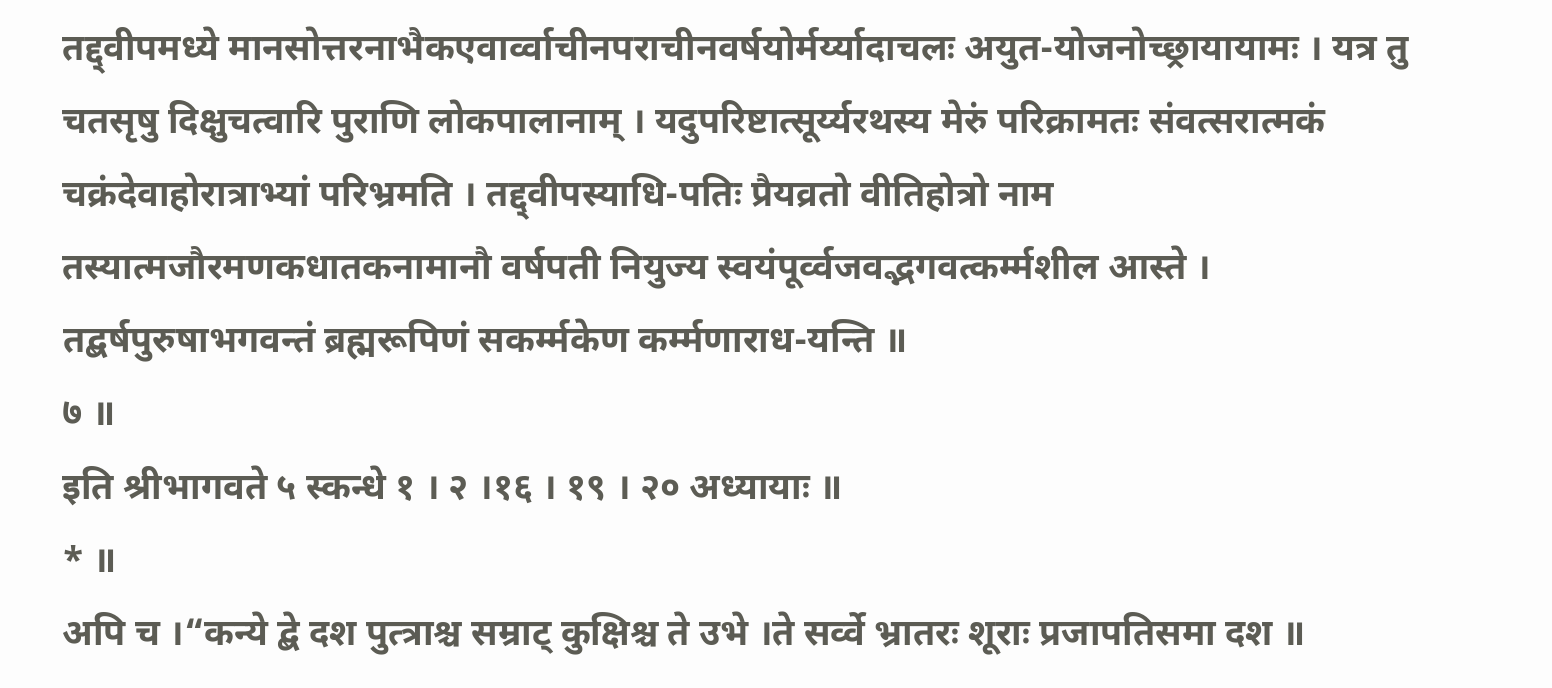तद्द्वीपमध्ये मानसोत्तरनाभैकएवार्व्वाचीनपराचीनवर्षयोर्मर्य्यादाचलः अयुत-योजनोच्छ्रायायामः । यत्र तु चतसृषु दिक्षुचत्वारि पुराणि लोकपालानाम् । यदुपरिष्टात्सूर्य्यरथस्य मेरुं परिक्रामतः संवत्सरात्मकं चक्रंदेवाहोरात्राभ्यां परिभ्रमति । तद्द्वीपस्याधि-पतिः प्रैयव्रतो वीतिहोत्रो नाम तस्यात्मजौरमणकधातकनामानौ वर्षपती नियुज्य स्वयंपूर्व्वजवद्भगवत्कर्म्मशील आस्ते । तद्बर्षपुरुषाभगवन्तं ब्रह्मरूपिणं सकर्म्मकेण कर्म्मणाराध-यन्ति ॥
७ ॥
इति श्रीभागवते ५ स्कन्धे १ । २ ।१६ । १९ । २० अध्यायाः ॥
* ॥
अपि च ।“कन्ये द्बे दश पुत्त्राश्च सम्राट् कुक्षिश्च ते उभे ।ते सर्व्वे भ्रातरः शूराः प्रजापतिसमा दश ॥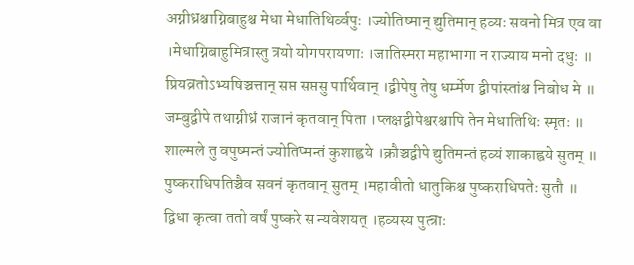अग्नीध्रश्चाग्निबाहुश्च मेधा मेधातिथिर्व्वपुः ।ज्योतिष्मान् द्युतिमान् हव्यः सवनो मित्र एव वा ।मेधाग्निबाहुमित्रास्तु त्रयो योगपरायणाः ।जातिस्मरा महाभागा न राज्याय मनो दधुः ॥
प्रियव्रतोऽभ्यषिञ्चत्तान् सप्त सप्तसु पार्थिवान् ।द्बीपेषु तेषु धर्म्मेण द्बीपांस्तांश्च निबोध मे ॥
जम्बुद्वीपे तथाग्नीध्रं राजानं कृतवान् पिता ।प्लक्षद्वीपेश्वरश्चापि तेन मेधातिथिः स्मृतः ॥
शाल्मले तु वपुष्मन्तं ज्योतिप्मन्तं कुशाह्वये ।क्रौञ्चद्वीपे द्युतिमन्तं हव्यं शाकाह्वये सुतम् ॥
पुष्कराधिपतिञ्चैव सवनं कृतवान् सुतम् ।महावीतो धातुकिश्च पुष्कराधिपतेः सुतौ ॥
द्विधा कृत्वा ततो वर्षं पुष्करे स न्यवेशयत् ।हव्यस्य पुत्त्राः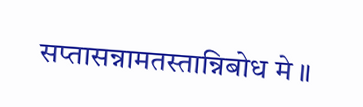सप्तासन्नामतस्तान्निबोध मे ॥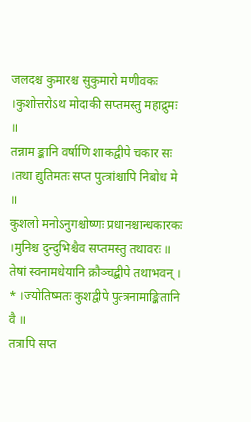जलदश्च कुमारश्च सुकुमारो मणीवकः ।कुशोत्तरोऽथ मोदाकी सप्तमस्तु महाद्रुमः ॥
तन्नाम ङ्कानि वर्षाणि शाकद्वीपे चकार सः ।तथा द्युतिमतः सप्त पुत्त्रांश्चापि निबोध मे ॥
कुशलो मनोऽनुगश्चोष्णः प्रधानश्चान्धकारकः ।मुनिश्च दुन्दुभिश्चैव सप्तमस्तु तथावरः ॥
तेषां स्वनामधेयानि क्रौञ्चद्बीपे तथाभवन् । * ।ज्योतिष्मतः कुशद्वीपे पुत्त्रनामाङ्कितानि वै ॥
तत्रापि सप्त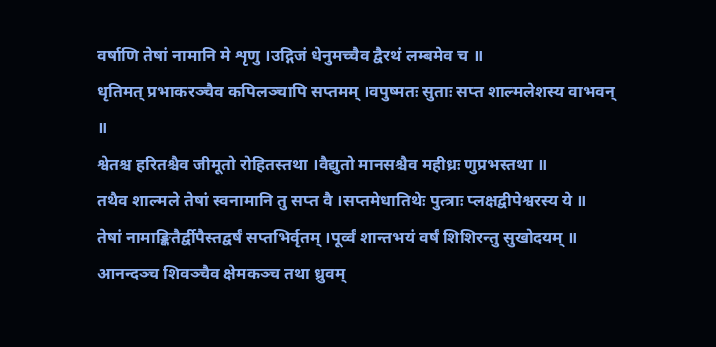वर्षाणि तेषां नामानि मे शृणु ।उद्गिजं धेनुमच्चैव द्वैरथं लम्बमेव च ॥
धृतिमत् प्रभाकरञ्चैव कपिलञ्चापि सप्तमम् ।वपुष्मतः सुताः सप्त शाल्मलेशस्य वाभवन् ॥
श्वेतश्च हरितश्चैव जीमूतो रोहितस्तथा ।वैद्युतो मानसश्चैव महीध्रः णुप्रभस्तथा ॥
तथैव शाल्मले तेषां स्वनामानि तु सप्त वै ।सप्तमेधातिथेः पुत्त्राः प्लक्षद्वीपेश्वरस्य ये ॥
तेषां नामाङ्कितैर्द्वीपैस्तद्वर्षं सप्तभिर्वृतम् ।पूर्व्वं शान्तभयं वर्षं शिशिरन्तु सुखोदयम् ॥
आनन्दञ्च शिवञ्चैव क्षेमकञ्च तथा ध्रुवम्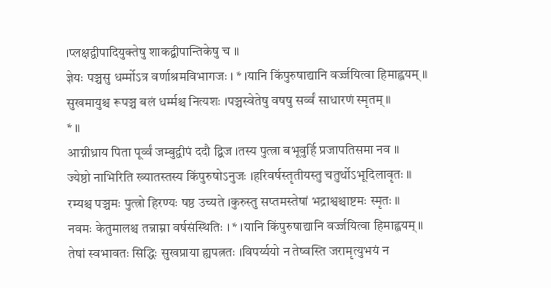।प्लक्षद्वीपादियुक्तेषु शाकद्बीपान्तिकेषु च ॥
ज्ञेयः पञ्चसु धर्म्मोऽत्र वर्णाश्रमविभागजः । * ।यानि किंपुरुषाद्यानि वर्ज्जयित्वा हिमाह्वयम् ॥
सुखमायुश्च रूपञ्च बलं धर्म्मश्च नित्यशः ।पञ्चस्वेतेषु वषषु सर्व्वं साधारणं स्मृतम् ॥
* ॥
आग्नीध्राय पिता पूर्व्वं जम्बुद्वीपं ददौ द्बिज ।तस्य पुत्त्रा बभूवुर्हि प्रजापतिसमा नव ॥
ज्येष्ठो नाभिरिति ख्यातस्तस्य किंपुरुषोऽनुजः ।हरिवर्षस्तृतीयस्तु चतुर्थोऽभूदिलावृतः ॥
रम्यश्च पञ्चमः पुत्त्रो हिरण्यः षष्ठ उच्यते ।कुरुस्तु सप्तमस्तेषां भद्राश्वश्चाष्टमः स्मृतः ॥
नवमः केतुमालश्च तन्नाम्ना वर्षसंस्थितिः । * ।यानि किंपुरुषाद्यानि वर्ज्जयित्वा हिमाह्वयम् ॥
तेषां स्वभावतः सिद्धिः सुखप्राया ह्यपत्नतः ।विपर्य्ययो न तेष्वस्ति जरामृत्युभयं न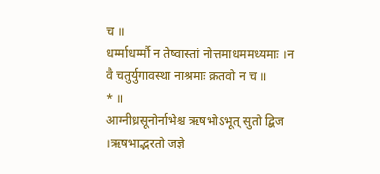च ॥
धर्म्माधर्म्मौ न तेष्वास्तां नोत्तमाधममध्यमाः ।न वै चतुर्युगावस्था नाश्रमाः क्रतवो न च ॥
* ॥
आग्नीध्रसूनोर्नाभेश्च ऋषभोऽभूत् सुतो द्बिज ।ऋषभाद्भरतो जज्ञे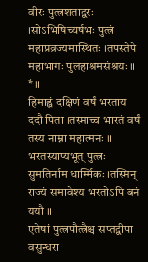वीरः पुत्त्रशताद्वरः ।सोऽभिषिच्यर्षभः पुत्त्रं महाप्रव्रज्यमास्थितः ।तपस्तेपे महाभागः पुलहाश्रमसंश्रयः ॥
* ॥
हिमाह्वं दक्षिणं वर्षं भरताय ददौ पिता ।तस्माच्च भारतं वर्षं तस्य नाम्ना महात्मनः ॥
भरतस्याप्यभूत् पुत्त्रः सुमतिर्नाम धार्म्मिकः ।तस्मिन् राज्यं समावेश्य भरतोऽपि बनं ययौ ॥
एतेषां पुत्त्रपौत्त्रैश्च सप्तद्वीपा वसुन्धरा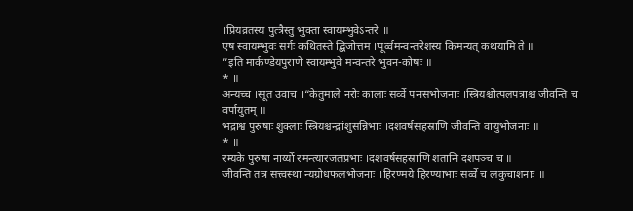।प्रियव्रतस्य पुत्त्रैस्तु भुक्ता स्वायम्भुवेऽन्तरे ॥
एष स्वायम्भुवः सर्गः कथितस्ते द्बिजोत्तम ।पूर्व्वमन्वन्तरेशस्य किमन्यत् कथयामि ते ॥
”इति मार्कण्डेयपुराणे स्वायम्भुवे मन्वन्तरे भुवन-कोषः ॥
* ॥
अन्यच्च ।सूत उवाच ।“केतुमाले नरोः कालाः सर्व्वे पनसभोजनाः ।स्त्रियश्चोत्पलपत्राश्च जीवन्ति च वर्पायुतम् ॥
भद्राश्व पुरुषाः शुक्लाः स्त्रियश्चन्द्रांशुसन्निभाः ।दशवर्षसहस्राणि जीवन्ति वायुभोजनाः ॥
* ॥
रम्यके पुरुषा नार्य्यो रमन्त्यारजतप्रभाः ।दशवर्षसहस्राणि शतानि दशपञ्च च ॥
जीवन्ति तत्र सत्त्वस्था न्यग्रोधफलभोजनाः ।हिरण्मये हिरण्याभाः सर्व्वे च लकुचाशनाः ॥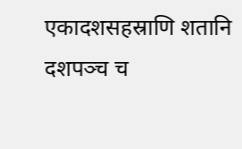एकादशसहस्राणि शतानि दशपञ्च च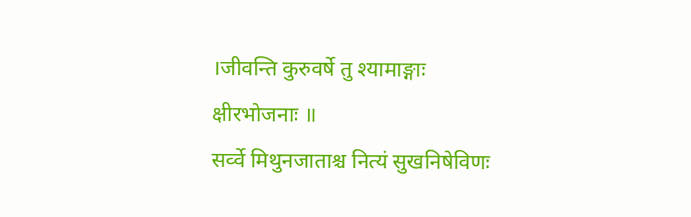।जीवन्ति कुरुवर्षे तु श्यामाङ्गाः क्षीरभोजनाः ॥
सर्व्वे मिथुनजाताश्च नित्यं सुखनिषेविणः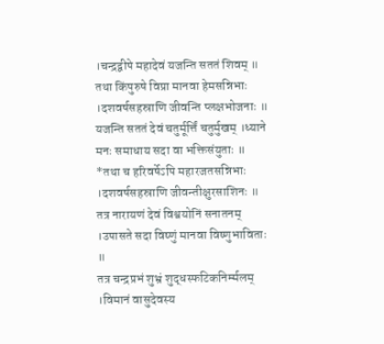।चन्द्रद्वीपे महादेवं यजन्ति सततं शिवम् ॥
तथा किंपुरुषे विप्रा मानवा हेमसन्निभाः ।दशवर्षसहस्राणि जीवन्ति प्लक्षभोजनाः ॥
यजन्ति सततं देवं चतुर्मूर्त्तिं चतुर्मुखम् ।ध्याने मनः समाधाय सदा वा भक्तिसंयुताः ॥
*तथा च हरिवर्षेऽपि महारजतसन्निभाः ।दशवर्षसहस्राणि जीवन्तीक्षुरसाशिनः ॥
तत्र नारायणं देवं विश्वयोनिं सनातनम् ।उपासते सदा विष्णुं मानवा विष्णुभाविताः ॥
तत्र चन्द्रप्रभं शुभ्रं शुद्धस्फटिकनिर्म्मलम् ।विमानं वासुदेवस्य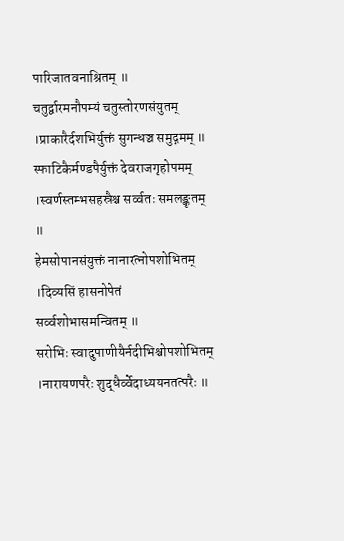पारिजातवनाश्रितम् ॥
चतुर्द्वारमनौपम्यं चतुस्तोरणसंयुतम् ।प्राकारैर्दशभिर्युक्तं सुगन्धञ्च समुद्गमम् ॥
स्फाटिकैर्मण्डपैर्युक्तं देवराजगृहोपमम् ।स्वर्णस्तम्भसहस्रैश्च सर्व्वतः समलङ्कृतम् ॥
हेमसोपानसंयुक्तं नानारत्नोपशोभितम् ।दिव्यसिं हासनोपेतं सर्व्वशोभासमन्वितम् ॥
सरोभिः स्वादुपाणीयैर्नदीभिश्चोपशोभितम् ।नारायणपरैः शुद्धैर्व्वेदाध्ययनतत्परैः ॥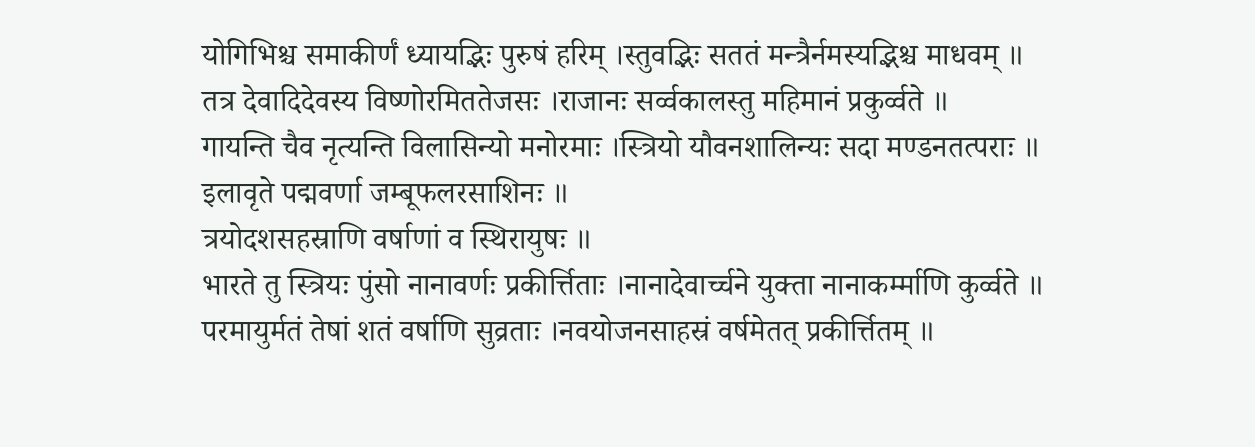योगिभिश्च समाकीर्णं ध्यायद्भिः पुरुषं हरिम् ।स्तुवद्भिः सततं मन्त्रैर्नमस्यद्भिश्च माधवम् ॥
तत्र देवादिदेवस्य विष्णोरमिततेजसः ।राजानः सर्व्वकालस्तु महिमानं प्रकुर्व्वते ॥
गायन्ति चैव नृत्यन्ति विलासिन्यो मनोरमाः ।स्त्रियो यौवनशालिन्यः सदा मण्डनतत्पराः ॥
इलावृते पद्मवर्णा जम्बूफलरसाशिनः ॥
त्रयोदशसहस्राणि वर्षाणां व स्थिरायुषः ॥
भारते तु स्त्रियः पुंसो नानावर्णः प्रकीर्त्तिताः ।नानादेवार्च्चने युक्ता नानाकर्म्माणि कुर्व्वते ॥
परमायुर्मतं तेषां शतं वर्षाणि सुव्रताः ।नवयोजनसाहस्रं वर्षमेतत् प्रकीर्त्तितम् ॥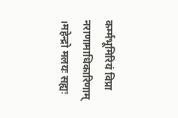कर्म्मभूमिरियं विप्रा नराणामाधिकारिणाम् ।महेन्द्रो मलयः सह्यः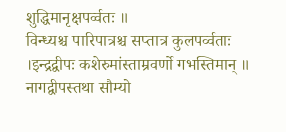शुद्धिमानृक्षपर्व्वतः ॥
विन्ध्यश्च पारिपात्रश्च सप्तात्र कुलपर्व्वताः ।इन्द्रद्वीपः कशेरुमांस्ताम्रवर्णो गभस्तिमान् ॥
नागद्वीपस्तथा सौम्यो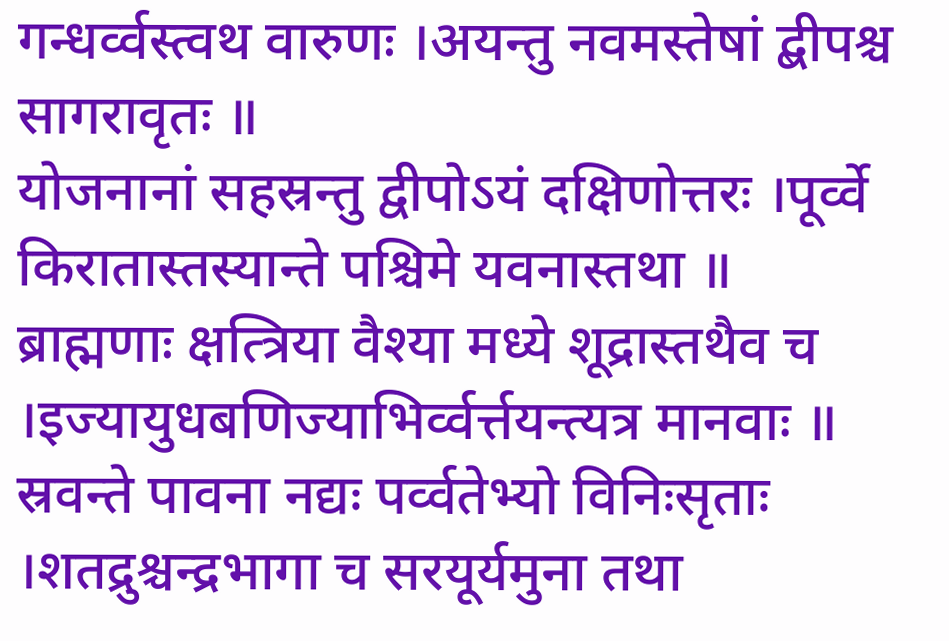गन्धर्व्वस्त्वथ वारुणः ।अयन्तु नवमस्तेषां द्बीपश्च सागरावृतः ॥
योजनानां सहस्रन्तु द्वीपोऽयं दक्षिणोत्तरः ।पूर्व्वे किरातास्तस्यान्ते पश्चिमे यवनास्तथा ॥
ब्राह्मणाः क्षत्त्रिया वैश्या मध्ये शूद्रास्तथैव च ।इज्यायुधबणिज्याभिर्व्वर्त्तयन्त्यत्र मानवाः ॥
स्रवन्ते पावना नद्यः पर्व्वतेभ्यो विनिःसृताः ।शतद्रुश्चन्द्रभागा च सरयूर्यमुना तथा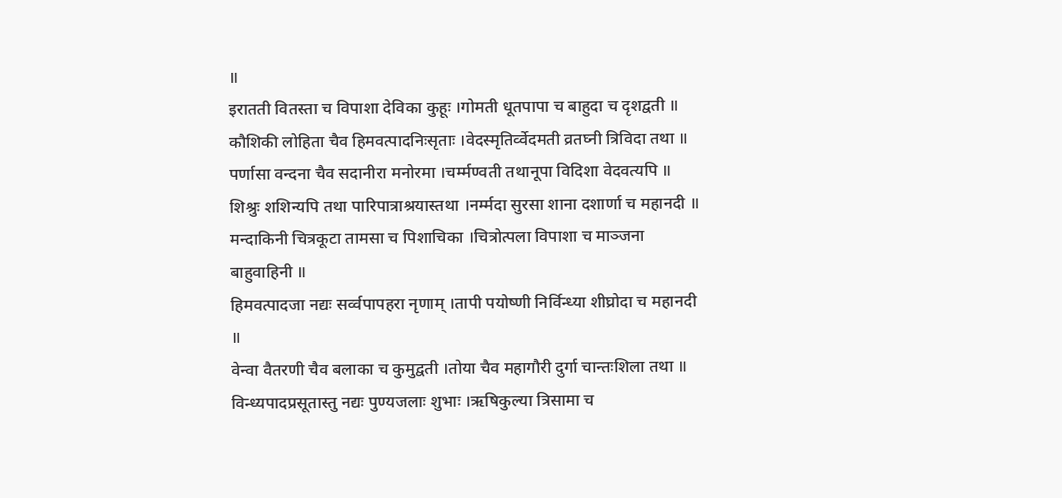॥
इरातती वितस्ता च विपाशा देविका कुहूः ।गोमती धूतपापा च बाहुदा च दृशद्वती ॥
कौशिकी लोहिता चैव हिमवत्पादनिःसृताः ।वेदस्मृतिर्व्वेदमती व्रतघ्नी त्रिविदा तथा ॥
पर्णासा वन्दना चैव सदानीरा मनोरमा ।चर्म्मण्वती तथानूपा विदिशा वेदवत्यपि ॥
शिश्रुः शशिन्यपि तथा पारिपात्राश्रयास्तथा ।नर्म्मदा सुरसा शाना दशार्णा च महानदी ॥
मन्दाकिनी चित्रकूटा तामसा च पिशाचिका ।चित्रोत्पला विपाशा च माञ्जना बाहुवाहिनी ॥
हिमवत्पादजा नद्यः सर्व्वपापहरा नृणाम् ।तापी पयोष्णी निर्विन्ध्या शीघ्रोदा च महानदी ॥
वेन्वा वैतरणी चैव बलाका च कुमुद्वती ।तोया चैव महागौरी दुर्गा चान्तःशिला तथा ॥
विन्ध्यपादप्रसूतास्तु नद्यः पुण्यजलाः शुभाः ।ऋषिकुल्या त्रिसामा च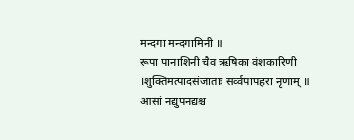मन्दगा मन्दगामिनी ॥
रूपा पानाशिनी चैव ऋषिका वंशकारिणी ।शुक्तिमत्पादसंजाताः सर्व्वपापहरा नृणाम् ॥
आसां नद्युपनद्यश्च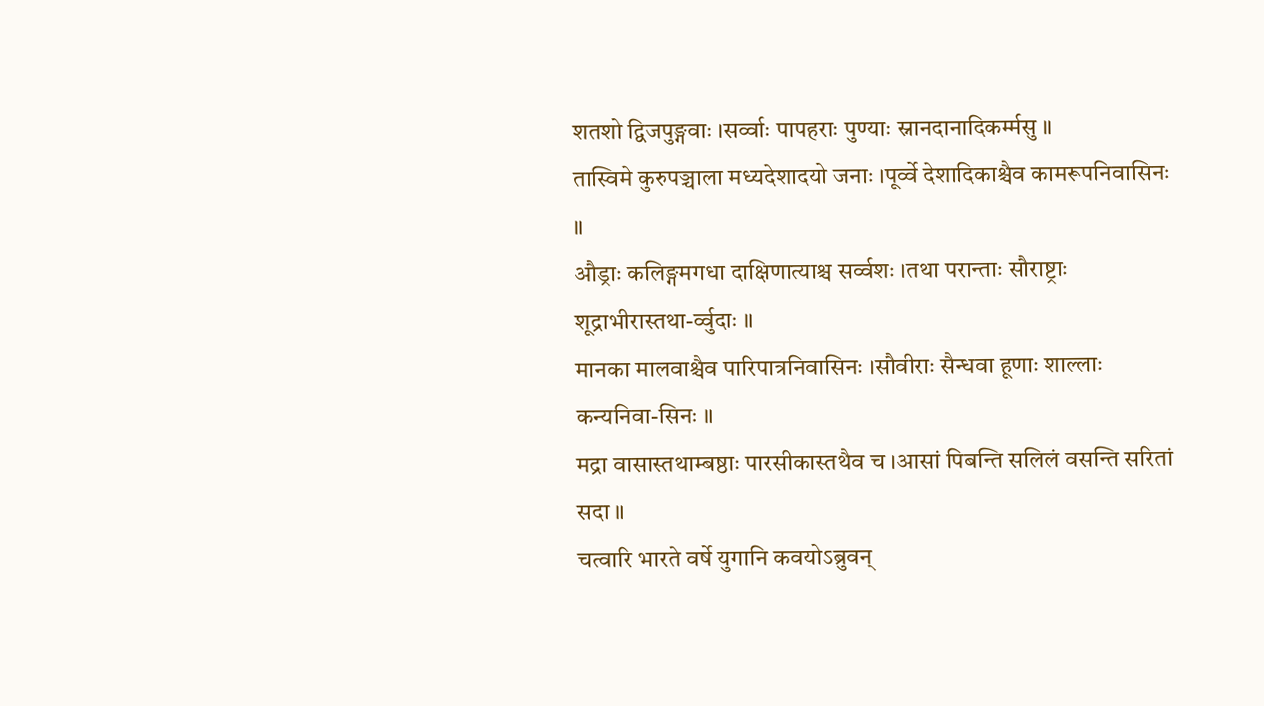शतशो द्विजपुङ्गवाः ।सर्व्वाः पापहराः पुण्याः स्नानदानादिकर्म्मसु ॥
तास्विमे कुरुपञ्चाला मध्यदेशादयो जनाः ।पूर्व्वे देशादिकाश्चैव कामरूपनिवासिनः ॥
औड्राः कलिङ्गमगधा दाक्षिणात्याश्च सर्व्वशः ।तथा परान्ताः सौराष्ट्राः शूद्राभीरास्तथा-र्व्वुदाः ॥
मानका मालवाश्चैव पारिपात्रनिवासिनः ।सौवीराः सैन्धवा हूणाः शाल्लाः कन्यनिवा-सिनः ॥
मद्रा वासास्तथाम्बष्ठाः पारसीकास्तथैव च ।आसां पिबन्ति सलिलं वसन्ति सरितां सदा ॥
चत्वारि भारते वर्षे युगानि कवयोऽब्रुवन्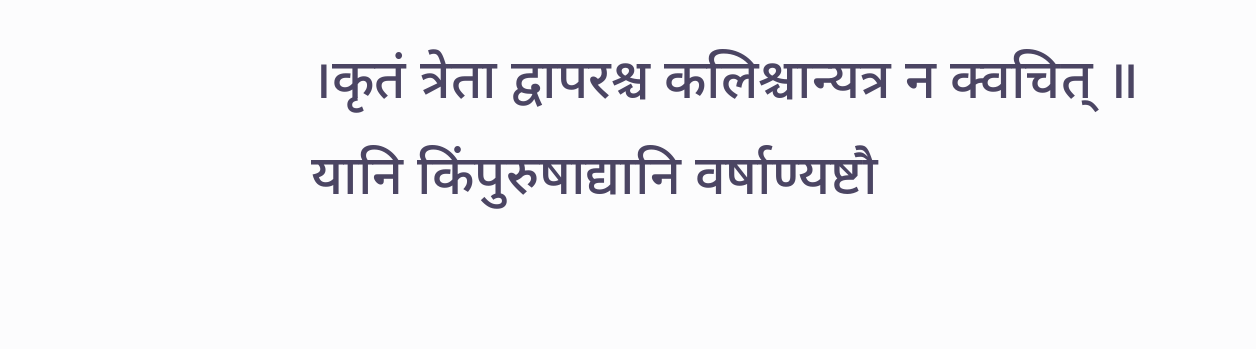।कृतं त्रेता द्वापरश्च कलिश्चान्यत्र न क्वचित् ॥
यानि किंपुरुषाद्यानि वर्षाण्यष्टौ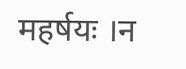महर्षयः ।न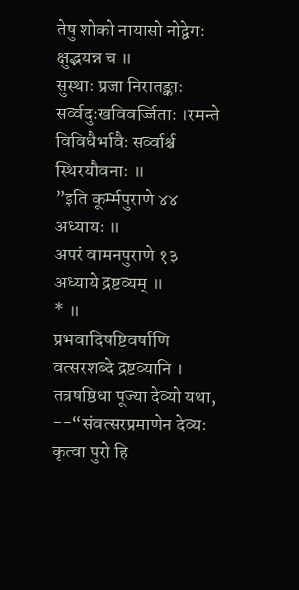तेषु शोको नायासो नोद्वेगः क्षुद्भयन्न च ॥
सुस्थाः प्रजा निरातङ्काः सर्व्वदुःखविवर्ज्जिताः ।रमन्ते विविधैर्भावैः सर्व्वार्श्च स्थिरयौवनाः ॥
”इति कूर्म्मपुराणे ४४ अध्यायः ॥
अपरं वामनपुराणे १३ अध्याये द्रष्टव्यम् ॥
* ॥
प्रभवादिषष्टिवर्षाणि वत्सरशब्दे द्रष्टव्यानि । तत्रषष्ठिधा पूज्या देव्यो यथा, --“संवत्सरप्रमाणेन देव्यः कृत्वा पुरो हि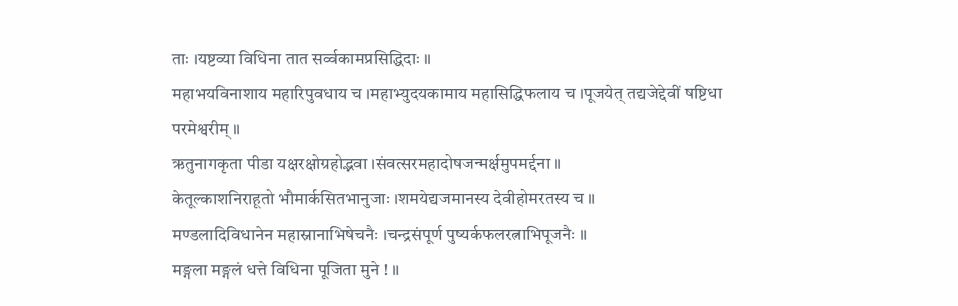ताः ।यष्टव्या विधिना तात सर्व्वकामप्रसिद्धिदाः ॥
महाभयविनाशाय महारिपुवधाय च ।महाभ्युदयकामाय महासिद्धिफलाय च ।पूजयेत् तद्यजेद्देवीं षष्टिधा परमेश्वरीम् ॥
ऋतुनागकृता पीडा यक्षरक्षोग्रहोद्भवा ।संवत्सरमहादोषजन्मर्क्षमुपमर्द्दना ॥
केतूल्काशनिराहूतो भौमार्कसितभानुजाः ।शमयेद्यजमानस्य देवीहोमरतस्य च ॥
मण्डलादिविधानेन महास्नानाभिषेचनैः ।चन्द्रसंपूर्ण पुष्यर्कफलरत्नाभिपूजनैः ॥
मङ्गला मङ्गलं धत्ते विधिना पूजिता मुने ! ॥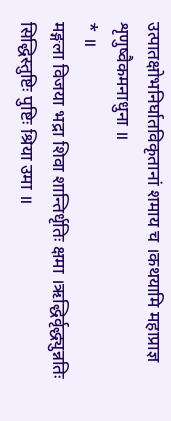उत्पातक्षोभनिर्घातविकृतानां शमाय च ।कथयामि महाप्राज्ञ शृणुष्वैकमनाधुना ॥
* ॥
मङ्गला विजया भद्रा शिवा शान्तिर्धृतिः क्षमा ।ऋद्धिर्वृद्ध्युन्नतिः सिद्धिस्तुष्टिः पुष्टिः श्रिया उमा ॥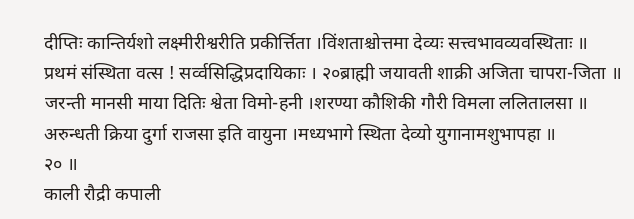दीप्तिः कान्तिर्यशो लक्ष्मीरीश्वरीति प्रकीर्त्तिता ।विंशताश्चोत्तमा देव्यः सत्त्वभावव्यवस्थिताः ॥
प्रथमं संस्थिता वत्स ! सर्व्वसिद्धिप्रदायिकाः । २०ब्राह्मी जयावती शाक्री अजिता चापरा-जिता ॥
जरन्ती मानसी माया दितिः श्वेता विमो-हनी ।शरण्या कौशिकी गौरी विमला ललितालसा ॥
अरुन्धती क्रिया दुर्गा राजसा इति वायुना ।मध्यभागे स्थिता देव्यो युगानामशुभापहा ॥
२० ॥
काली रौद्री कपाली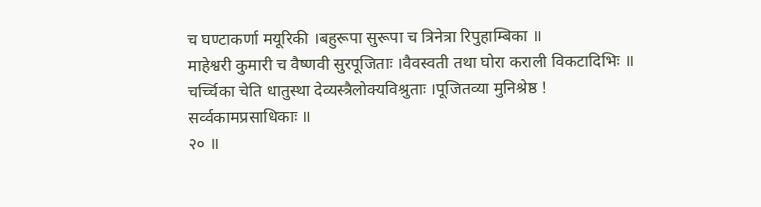च घण्टाकर्णा मयूरिकी ।बहुरूपा सुरूपा च त्रिनेत्रा रिपुहाम्बिका ॥
माहेश्वरी कुमारी च वैष्णवी सुरपूजिताः ।वैवस्वती तथा घोरा कराली विकटादिभिः ॥
चर्च्चिका चेति धातुस्था देव्यस्त्रैलोक्यविश्रुताः ।पूजितव्या मुनिश्रेष्ठ ! सर्व्वकामप्रसाधिकाः ॥
२० ॥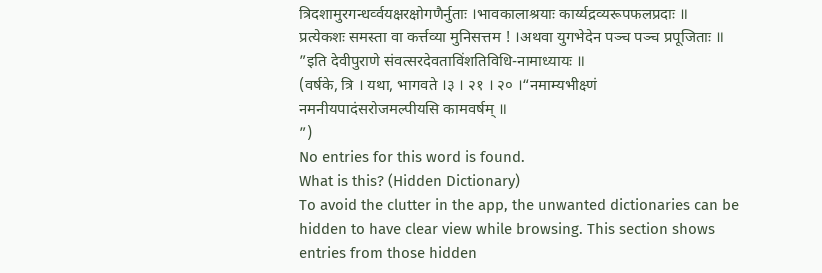त्रिदशामुरगन्धर्व्वयक्षरक्षोगणैर्नुताः ।भावकालाश्रयाः कार्य्यद्रव्यरूपफलप्रदाः ॥
प्रत्येकशः समस्ता वा कर्त्तव्या मुनिसत्तम ! ।अथवा युगभेदेन पञ्च पञ्च प्रपूजिताः ॥
”इति देवीपुराणे संवत्सरदेवताविंशतिविधि-नामाध्यायः ॥
(वर्षके, त्रि । यथा, भागवते ।३ । २१ । २० ।“नमाम्यभीक्ष्णं नमनीयपादंसरोजमल्पीयसि कामवर्षम् ॥
”)
No entries for this word is found.
What is this? (Hidden Dictionary)
To avoid the clutter in the app, the unwanted dictionaries can be hidden to have clear view while browsing. This section shows entries from those hidden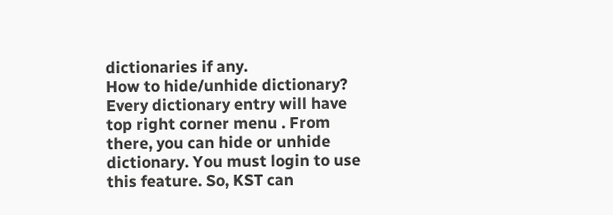dictionaries if any.
How to hide/unhide dictionary?
Every dictionary entry will have top right corner menu . From there, you can hide or unhide dictionary. You must login to use this feature. So, KST can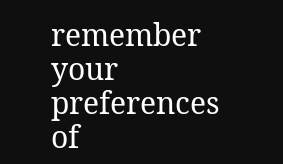remember your preferences of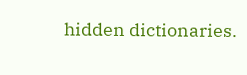hidden dictionaries.